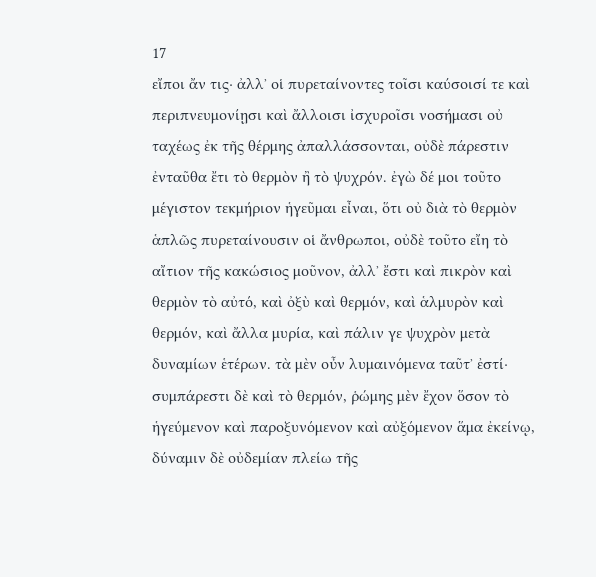17
εἴποι ἄν τις· ἀλλʼ οἱ πυρεταίνοντες τοῖσι καύσοισί τε καὶ περιπνευμονίῃσι καὶ ἄλλοισι ἰσχυροῖσι νοσήμασι οὐ ταχέως ἐκ τῆς θέρμης ἀπαλλάσσονται, οὐδὲ πάρεστιν ἐνταῦθα ἔτι τὸ θερμὸν ἢ τὸ ψυχρόν. ἐγὼ δέ μοι τοῦτο μέγιστον τεκμήριον ἡγεῦμαι εἶναι, ὅτι οὐ διὰ τὸ θερμὸν ἁπλῶς πυρεταίνουσιν οἱ ἄνθρωποι, οὐδὲ τοῦτο εἴη τὸ αἴτιον τῆς κακώσιος μοῦνον, ἀλλʼ ἔστι καὶ πικρὸν καὶ θερμὸν τὸ αὐτό, καὶ ὀξὺ καὶ θερμόν, καὶ ἁλμυρὸν καὶ θερμόν, καὶ ἄλλα μυρία, καὶ πάλιν γε ψυχρὸν μετὰ δυναμίων ἑτέρων. τὰ μὲν οὖν λυμαινόμενα ταῦτʼ ἐστί· συμπάρεστι δὲ καὶ τὸ θερμόν, ῥώμης μὲν ἔχον ὅσον τὸ ἡγεύμενον καὶ παροξυνόμενον καὶ αὐξόμενον ἅμα ἐκείνῳ, δύναμιν δὲ οὐδεμίαν πλείω τῆς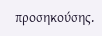προσηκούσης.